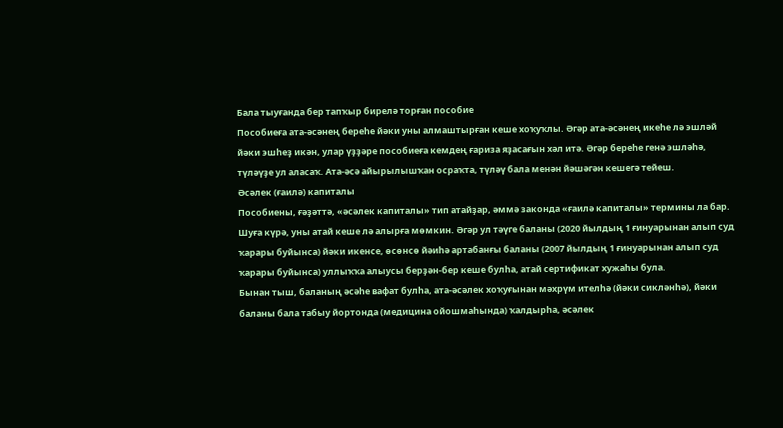Бала тыуғанда бер тапҡыр бирелә торған пособие
Пособиеға ата-әсәнең береһе йәки уны алмаштырған кеше хоҡуҡлы. Әгәр ата-әсәнең икеһе лә эшләй йәки эшһеҙ икән, улар үҙҙәре пособиеға кемдең ғариза яҙасағын хәл итә. Әгәр береһе генә эшләһә, түләүҙе ул аласаҡ. Ата-әсә айырылышҡан осраҡта, түләү бала менән йәшәгән кешегә тейеш.
Әсәлек (ғаилә) капиталы
Пособиены, ғәҙәттә, «әсәлек капиталы» тип атайҙар, әммә законда «ғаилә капиталы» термины ла бар. Шуға күрә, уны атай кеше лә алырға мөмкин. Әгәр ул тәүге баланы (2020 йылдың 1 ғинуарынан алып суд ҡарары буйынса) йәки икенсе, өсөнсө йәиһә артабанғы баланы (2007 йылдың 1 ғинуарынан алып суд ҡарары буйынса) уллыҡҡа алыусы берҙән-бер кеше булһа, атай сертификат хужаһы була.
Бынан тыш, баланың әсәһе вафат булһа, ата-әсәлек хоҡуғынан мәхрүм ителһә (йәки сикләнһә), йәки баланы бала табыу йортонда (медицина ойошмаһында) ҡалдырһа, әсәлек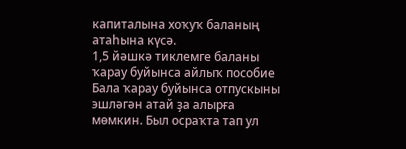капиталына хоҡуҡ баланың атаһына күсә.
1,5 йәшкә тиклемге баланы ҡарау буйынса айлыҡ пособие
Бала ҡарау буйынса отпускыны эшләгән атай ҙа алырға мөмкин. Был осраҡта тап ул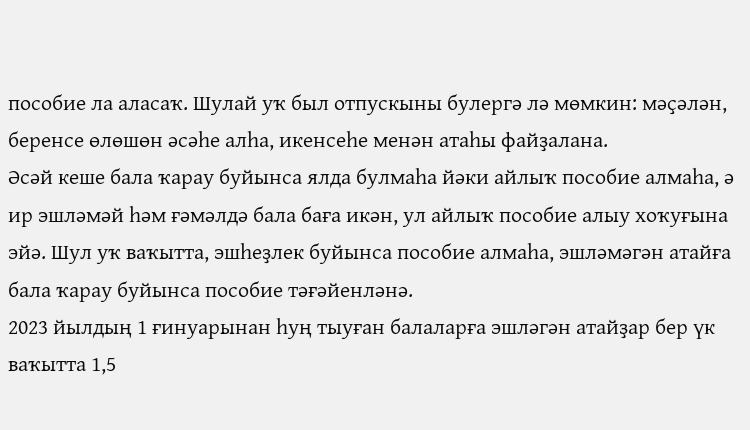пособие ла аласаҡ. Шулай уҡ был отпускыны булергә лә мөмкин: мәҫәлән, беренсе өлөшөн әсәһе алһа, икенсеһе менән атаһы файҙалана.
Әсәй кеше бала ҡарау буйынса ялда булмаһа йәки айлыҡ пособие алмаһа, ә ир эшләмәй һәм ғәмәлдә бала баға икән, ул айлыҡ пособие алыу хоҡуғына эйә. Шул уҡ ваҡытта, эшһеҙлек буйынса пособие алмаһа, эшләмәгән атайға бала ҡарау буйынса пособие тәғәйенләнә.
2023 йылдың 1 ғинуарынан һуң тыуған балаларға эшләгән атайҙар бер үк ваҡытта 1,5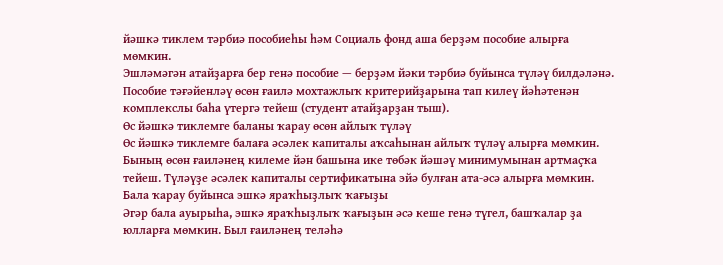йәшкә тиклем тәрбиә пособиеһы һәм Социаль фонд аша берҙәм пособие алырға мөмкин.
Эшләмәгән атайҙарға бер генә пособие — берҙәм йәки тәрбиә буйынса түләү билдәләнә. Пособие тәғәйенләү өсөн ғаилә мохтажлыҡ критерийҙарына тап килеү йәһәтенән комплекслы баһа үтергә тейеш (студент атайҙарҙан тыш).
Өс йәшкә тиклемге баланы ҡарау өсөн айлыҡ түләү
Өс йәшкә тиклемге балаға әсәлек капиталы аҡсаһынан айлыҡ түләү алырға мөмкин. Бының өсөн ғаиләнең килеме йән башына ике төбәк йәшәү минимумынан артмаҫҡа тейеш. Түләүҙе әсәлек капиталы сертификатына эйә булған ата-әсә алырға мөмкин.
Бала ҡарау буйынса эшкә яраҡһыҙлыҡ ҡағыҙы
Әгәр бала ауырыһа, эшкә яраҡһыҙлыҡ ҡағыҙын әсә кеше генә түгел, башҡалар ҙа юлларға мөмкин. Был ғаиләнең теләһә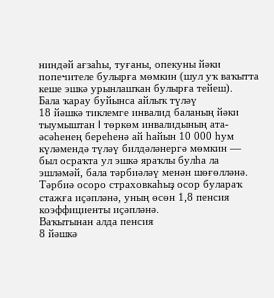ниндәй ағзаһы, туғаны, опекуны йәки попечителе булырға мөмкин (шул уҡ ваҡытта кеше эшкә урынлашҡан булырға тейеш).
Бала ҡарау буйынса айлыҡ түләү
18 йәшкә тиклемге инвалид баланың йәки тыумыштан I төркөм инвалидының ата-әсәһенең береһенә ай һайын 10 000 һум күләмендә түләү билдәләнергә мөмкин — был осраҡта ул эшкә яраҡлы булһа ла эшләмәй, бала тәрбиәләү менән шөғөлләнә. Тәрбиә осоро страховкаһыҙ осор булараҡ стажға иҫәпләнә, уның өсөн 1,8 пенсия коэффициенты иҫәпләнә.
Ваҡытынан алда пенсия
8 йәшкә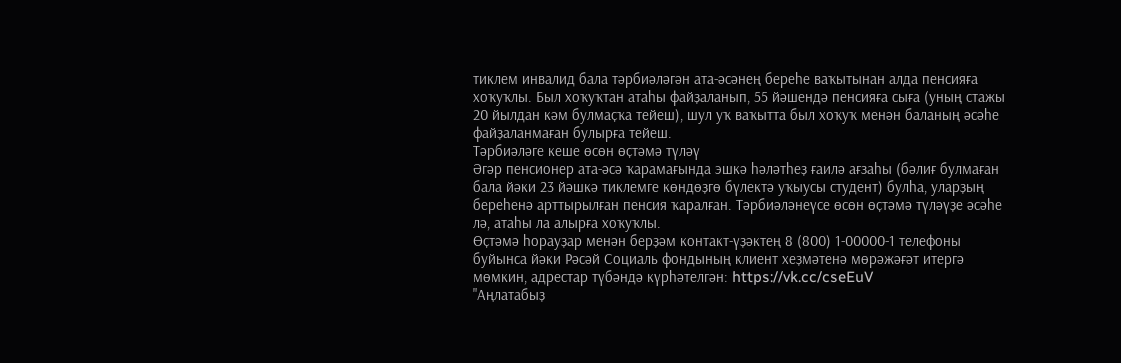тиклем инвалид бала тәрбиәләгән ата-әсәнең береһе ваҡытынан алда пенсияға хоҡуҡлы. Был хоҡуҡтан атаһы файҙаланып, 55 йәшендә пенсияға сыға (уның стажы 20 йылдан кәм булмаҫҡа тейеш), шул уҡ ваҡытта был хоҡуҡ менән баланың әсәһе файҙаланмаған булырға тейеш.
Тәрбиәләге кеше өсөн өҫтәмә түләү
Әгәр пенсионер ата-әсә ҡарамағында эшкә һәләтһеҙ ғаилә ағзаһы (бәлиғ булмаған бала йәки 23 йәшкә тиклемге көндөҙгө бүлектә уҡыусы студент) булһа, уларҙың береһенә арттырылған пенсия ҡаралған. Тәрбиәләнеүсе өсөн өҫтәмә түләүҙе әсәһе лә, атаһы ла алырға хоҡуҡлы.
Өҫтәмә һорауҙар менән берҙәм контакт-үҙәктең 8 (800) 1-00000-1 телефоны буйынса йәки Рәсәй Социаль фондының клиент хеҙмәтенә мөрәжәғәт итергә мөмкин, адрестар түбәндә күрһәтелгән: https://vk.cc/cseEuV
"Аңлатабыҙ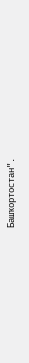Башҡортостан".